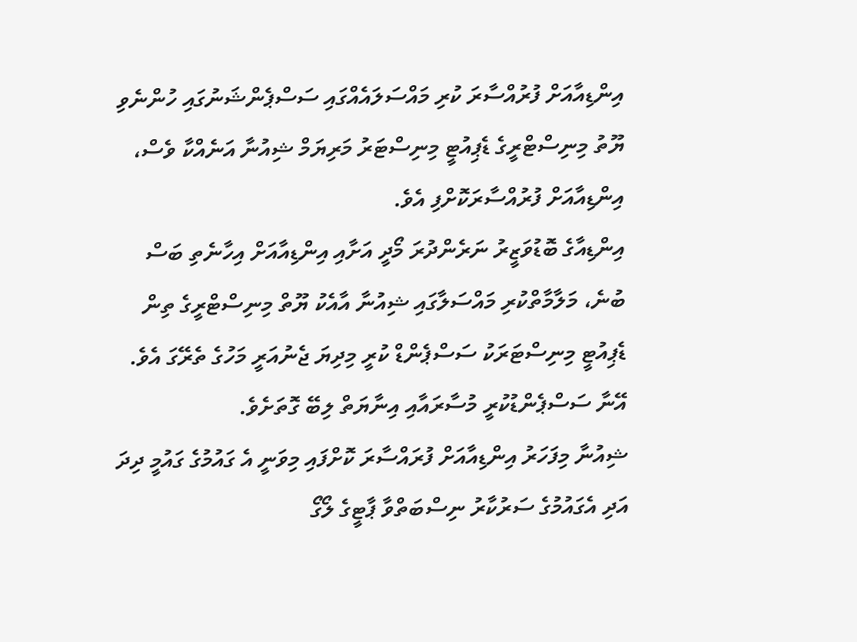އިންޑިއާއަށް ފުރުއްސާރަ ކުރި މައްސަލައެއްގައި ސަސްޕެންޝަނުގައި ހުންނެވި ޔޫތު މިނިސްޓްރީގެ ޑެޕިއުޓީ މިނިސްޓަރު މަރިޔަމް ޝިއުނާ އަނެއްކާ ވެސް، އިންޑިއާއަށް ފުރުއްސާރަކޮށްފި އެވެ.
އިންޑިއާގެ ބޮޑުވަޒީރު ނަރެންދުރަ މޯދީ އަށާއި އިންޑިއާއަށް އިހާނެތި ބަސް ބުނެ، މަލާމާތްކުރި މައްސަލާގައި ޝިއުނާ އާއެކު ޔޫތް މިނިސްޓްރީގެ ތިން ޑެޕިއުޓީ މިނިސްޓަރަކު ސަސްޕެންޑް ކުރީ މިދިޔަ ޖެނުއަރީ މަހުގެ ތެރޭގަ އެވެ. އޭނާ ސަސްޕެންޑުކުރީ މުސާރައާއި އިނާޔަތް ލިބޭ ގޮތަށެވެ.
ޝިއުނާ މިފަހަރު އިންޑިއާއަށް ފުރައްސާރަ ކޮށްފައި މިވަނީ އެ ގައުމުގެ ގައުމީ ދިދަ އަދި އެގައުމުގެ ސަރުކާރު ނިސްބަތްވާ ޕާޓީގެ ލޯގޯ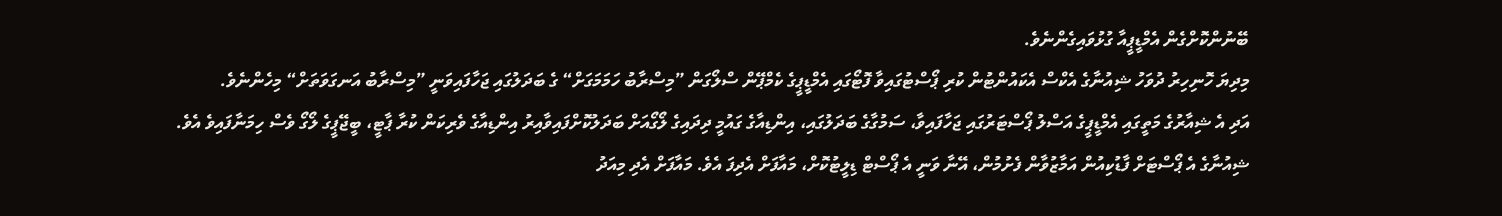ބޭނުންކޮށްގެން އެމްޑީޕީއާ ގުޅުވައިގެންނެވެ.
މިދިޔަ ހޮނިހިރު ދުވަހު ޝިއުނާގެ އެކްސް އެކައުންޓުން ކުރި ޕޯސްޓުގައިވާ ފޮޓޯގައި އެމްޑީޕީގެ ކެމްޕޭން ސްލޯގަން ”މިސްރާބު ހަމަމަގަށް“ ގެ ބަދަލުގައި ޖަހާފައިވަނީ ”މިސްރާބު އަނގަވަތަށް“ މިހެންނެވެ.
އަދި އެ ޝިއާރުގެ މަތީގައި އެމްޑީޕީގެ އަސްލު ޕޯސްޓަރުގައި ޖަހާފައިވާ، ސަމުގާގެ ބަދަލުގައި، އިންޑިއާގެ ގައުމީ ދިދައިގެ ލޯގޯއަށް ބަދަލުކޮށްފައިވާއިރު އިންޑިއާގެ ވެރިކަން ކުރާ ޕާޓީ، ބީޖޭޕީގެ ލޯގޯ ވެސް ހިމަނާފައިވެ އެވެ.
ޝިއުނާގެ އެ ޕޯސްޓަށް ފާޑުކިއުން އަމާޒުވާން ފެށުމުން، އޭނާ ވަނީ އެ ޕޯސްޓް ޑިލީޓުކޮށް، މައާފަށް އެދިފަ އެވެ. މައާފަށް އެދި މިއަދު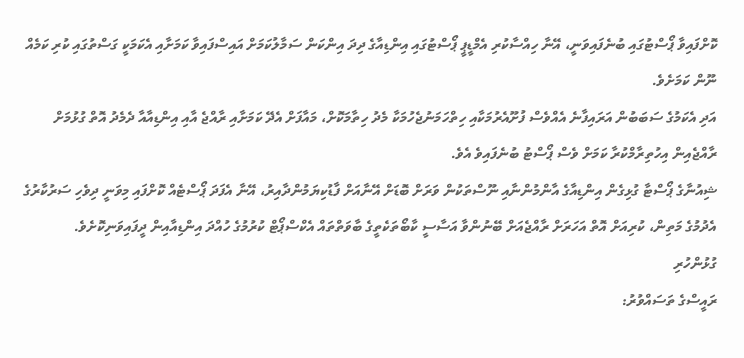ކޮށްފައިވާ ޕޯސްޓުގައި ބުނެފައިވަނީ، އޭނާ ހިއްސާކުރި އެމްޑީޕީ ޕޯސްޓުގައި އިންޑިއާގެ ދިދަ އިންކަން ސަމާލުކަމަށް އައިސްފައިވާ ކަމަށާއި އެކަމަކީ ގަސްތުގައި ކުރި ކަމެއް ނޫން ކަމަށެވެ.
އަދި އެކަމުގެ ސަބަބުން އަރައިފާނެ އެއްވެސް ފުށޫއެރުމަކާއި ހިތްހަމަނުޖެހުމަކާ މެދު ހިތާމަކޮށް، މައާފަށް އެދޭ ކަމަށާއި ރާއްޖެ އާއި އިންޑިއާއާ ދެމެދު އޮތް ގުޅުމަށް ރާއްޖެއިން އިހުތިރާމްކުރާ ކަމަށް ވެސް ޕޯސްޓު ބުނެފައިވެ އެވެ.
ޝިއުނާގެ ޕޯސްޓާ ގުޅިގެން އިންޑިއާގެ އާންމުންނާއި ނޫސްތަކުން ވަރަށް ބޮޑަށް އޭނާއަށް ފާޑުކިޔަމުންދާއިރު، އޭނާ އެފަދަ ޕޯސްޓެއް ކޮށްފައި މިވަނީ ދިވެހި ސަރުކާރުގެ އެދުމުގެ މަތިން، ކުރިއަށް އޮތް އަހަރަށް ރާއްޖެއަށް ބޭނުންވާ އަސާސީ ކާބޯތަކެތީގެ ބާވަތްތައް އެކްސްޕޯޓް ކުރުމުގެ ހުއްދަ އިންޑިއާއިން ދީފައިވަނިކޮށެވެ.
ގުޅުންހުރި
ރައީސްގެ ތަސައްވުރު: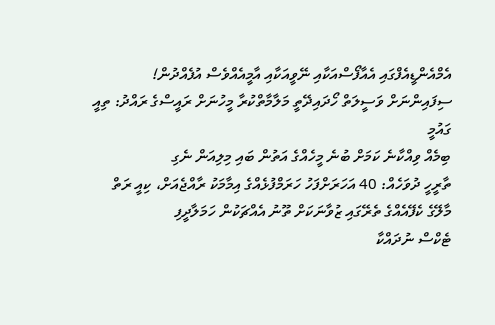އެމްއެންޑީއެފްގައި އެއާފޯސްއަކާއި ނޭވީއަކާއި އާމީއެއްވެސް އުފެއްދުން!
ސިފައިންނަށް ވަސީލަތް ހޯދައިދޭތީ މަލާމާތްކުރާ މީހުނަށް ރައީސްގެ ރައްދު: ތިއީ ގައުމީ
ބިމެއް ވިއްކާނެ ކަމަށް ބުނެ މީހެއްގެ އަތުން ބައި މިލިއަން ނެގި
ތާރީހީ ދުވަހެއް: 40 އަހަރަށްފަހު ހަރަމްފުޅެއްގެ އިމާމަކު ރާއްޖެއަށް، ކިއީ ރަތް
މާލޭގެ ކެފޭއެއްގެ ތެރޭގައި ޒުވާނަކަށް ތޫނު އެއްޗަކުން ހަމަލާދީފި
ޓެކްސް ނުދައްކާ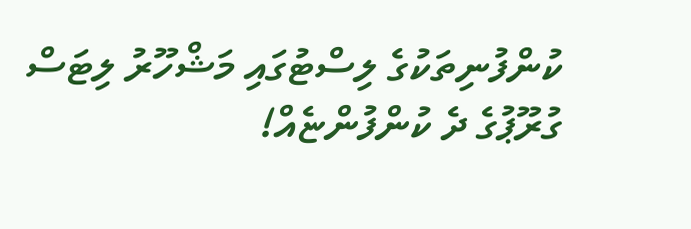ކުންފުނިތަކުގެ ލިސްޓުގައި މަޝްހޫރު ލިޓަސް ގުރޫޕުގެ ދެ ކުންފުންޏެއް!